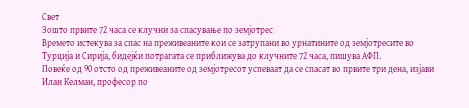Свет
Зошто првите 72 часа се клучни за спасување по земјотрес
Времето истекува за спас на преживеаните кои се затрупани во урнатините од земјотресите во Турција и Сирија, бидејќи потрагата се приближува до клучните 72 часа, пишува АФП.
Повеќе од 90 отсто од преживеаните од земјотресот успеваат да се спасат во првите три дена, изјави Илан Келман, професор по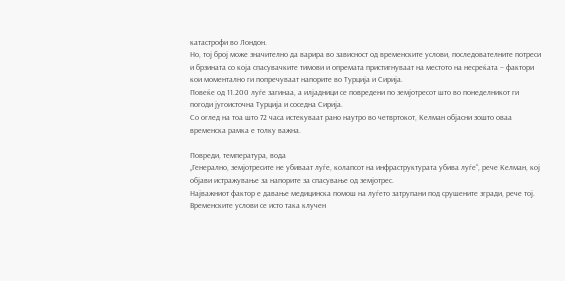катастрофи во Лондон.
Но, тој број може значително да варира во зависност од временските услови, последователните потреси и брзината со која спасувачките тимови и опремата пристигнуваат на местото на нeсреќата – фактори кои моментално ги попречуваат напорите во Турција и Сирија.
Повеќе од 11.200 луѓе загинаа, а илјадници се повредени по земјотресот што во понеделникот ги погоди југоисточна Турција и соседна Сирија.
Со оглед на тоа што 72 часа истекуваат рано наутро во четвртокот, Келман објасни зошто оваа временска рамка е толку важна.

Повреди, температура, вода
„Генерално, земјотресите не убиваат луѓе, колапсот на инфраструктурата убива луѓе“, рече Келман, кој објави истражување за напорите за спасување од земјотрес.
Најважниот фактор е давање медицинска помош на луѓето затрупани под срушените згради, рече тој.
Временските услови се исто така клучен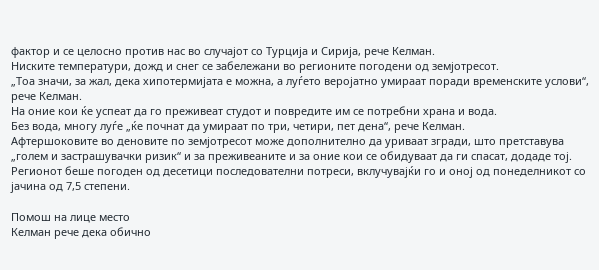фактор и се целосно против нас во случајот со Турција и Сирија, рече Келман.
Ниските температури, дожд и снег се забележани во регионите погодени од земјотресот.
„Тоа значи, за жал, дека хипотермијата е можна, а луѓето веројатно умираат поради временските услови“, рече Келман.
На оние кои ќе успеат да го преживеат студот и повредите им се потребни храна и вода.
Без вода, многу луѓе „ќе почнат да умираат по три, четири, пет дена“, рече Келман.
Афтершоковите во деновите по земјотресот може дополнително да уриваат згради, што претставува „голем и застрашувачки ризик“ и за преживеаните и за оние кои се обидуваат да ги спасат, додаде тој.
Регионот беше погоден од десетици последователни потреси, вклучувајќи го и оној од понеделникот со јачина од 7,5 степени.

Помош на лице место
Келман рече дека обично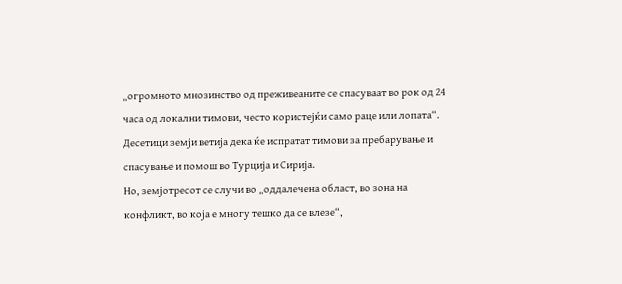„огромното мнозинство од преживеаните се спасуваат во рок од 24 часа од локални тимови, често користејќи само раце или лопата“.
Десетици земји ветија дека ќе испратат тимови за пребарување и спасување и помош во Турција и Сирија.
Но, земјотресот се случи во „оддалечена област, во зона на конфликт, во која е многу тешко да се влезе“,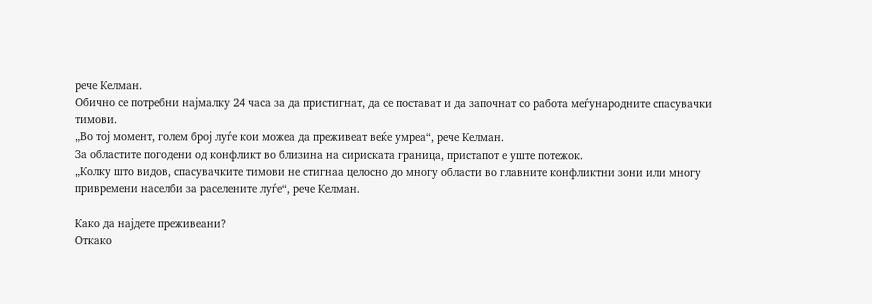рече Келман.
Обично се потребни најмалку 24 часа за да пристигнат, да се постават и да започнат со работа меѓународните спасувачки тимови.
„Во тој момент, голем број луѓе кои можеа да преживеат веќе умреа“, рече Келман.
За областите погодени од конфликт во близина на сириската граница, пристапот е уште потежок.
„Колку што видов, спасувачките тимови не стигнаа целосно до многу области во главните конфликтни зони или многу привремени населби за раселените луѓе“, рече Келман.

Како да најдете преживеани?
Откако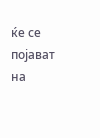ќе се појават на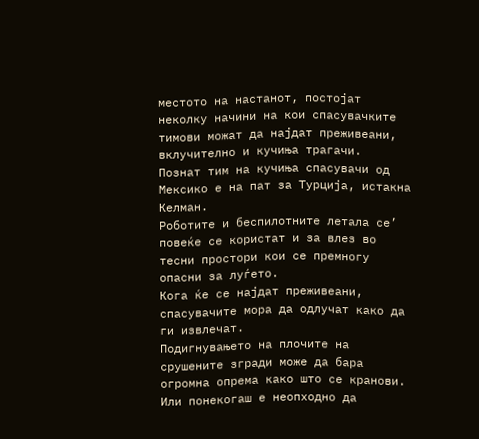местото на настанот, постојат неколку начини на кои спасувачките тимови можат да најдат преживеани, вклучително и кучиња трагачи.
Познат тим на кучиња спасувачи од Мексико е на пат за Турција, истакна Келман.
Роботите и беспилотните летала се’ повеќе се користат и за влез во тесни простори кои се премногу опасни за луѓето.
Кога ќе се најдат преживеани, спасувачите мора да одлучат како да ги извлечат.
Подигнувањето на плочите на срушените згради може да бара огромна опрема како што се кранови.
Или понекогаш е неопходно да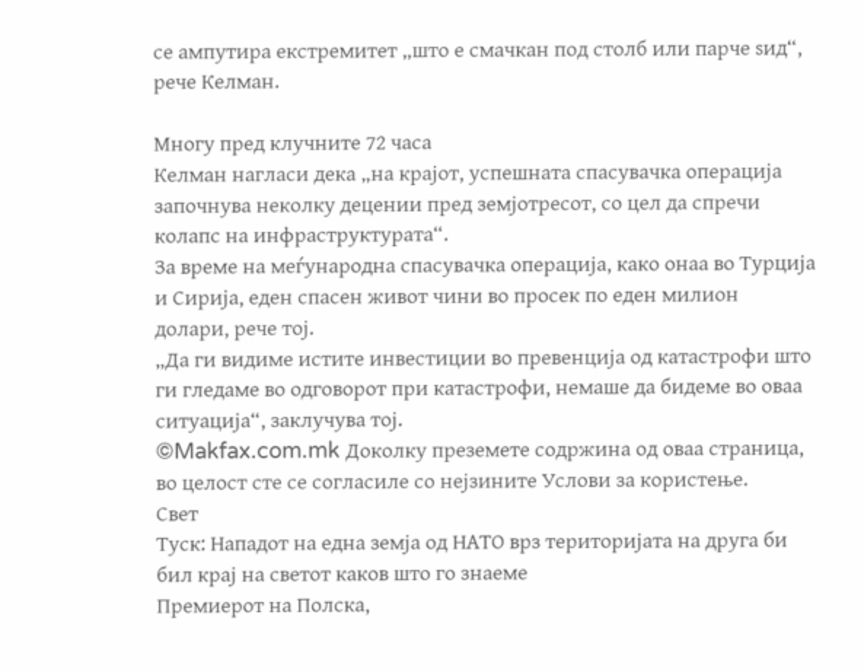се ампутира екстремитет „што е смачкан под столб или парче ѕид“, рече Келман.

Многу пред клучните 72 часа
Келман нагласи дека „на крајот, успешната спасувачка операција започнува неколку децении пред земјотресот, со цел да спречи колапс на инфраструктурата“.
За време на меѓународна спасувачка операција, како онаа во Турција и Сирија, еден спасен живот чини во просек по еден милион долари, рече тој.
„Да ги видиме истите инвестиции во превенција од катастрофи што ги гледаме во одговорот при катастрофи, немаше да бидеме во оваа ситуација“, заклучува тој.
©Makfax.com.mk Доколку преземете содржина од оваа страница, во целост сте се согласиле со нејзините Услови за користење.
Свет
Туск: Нападот на една земја од НАТО врз територијата на друга би бил крај на светот каков што го знаеме
Премиерот на Полска,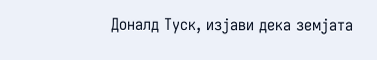Доналд Туск, изјави дека земјата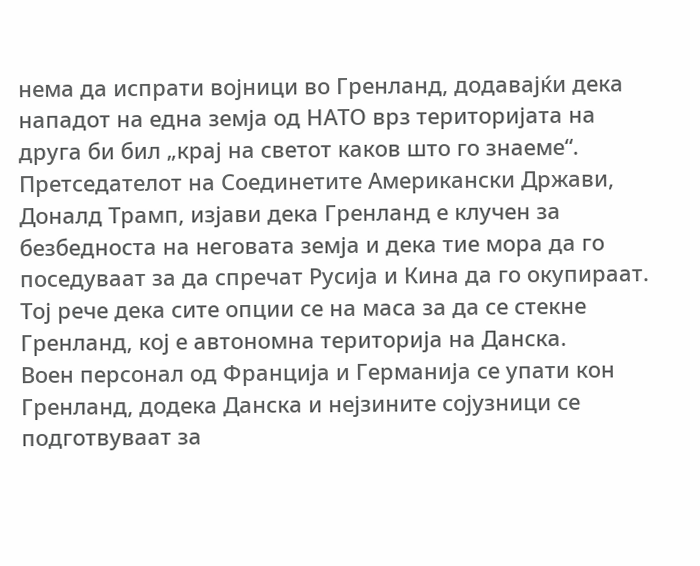нема да испрати војници во Гренланд, додавајќи дека нападот на една земја од НАТО врз територијата на друга би бил „крај на светот каков што го знаеме“.
Претседателот на Соединетите Американски Држави, Доналд Трамп, изјави дека Гренланд е клучен за безбедноста на неговата земја и дека тие мора да го поседуваат за да спречат Русија и Кина да го окупираат. Тој рече дека сите опции се на маса за да се стекне Гренланд, кој е автономна територија на Данска.
Воен персонал од Франција и Германија се упати кон Гренланд, додека Данска и нејзините сојузници се подготвуваат за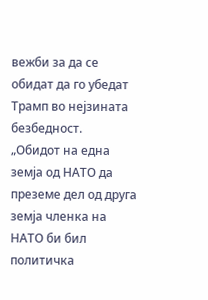вежби за да се обидат да го убедат Трамп во нејзината безбедност.
„Обидот на една земја од НАТО да преземе дел од друга земја членка на НАТО би бил политичка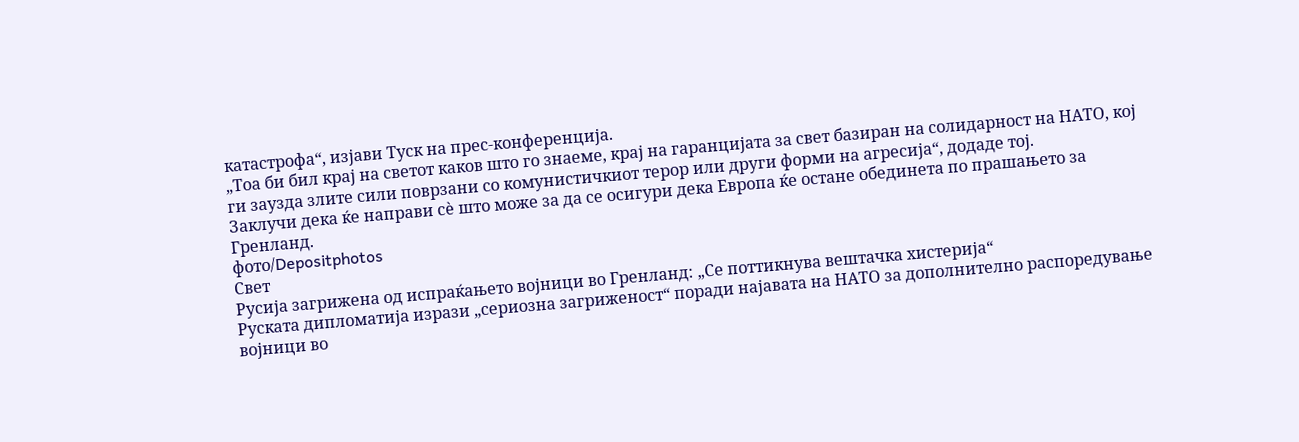катастрофа“, изјави Туск на прес-конференција.
„Тоа би бил крај на светот каков што го знаеме, крај на гаранцијата за свет базиран на солидарност на НАТО, кој ги заузда злите сили поврзани со комунистичкиот терор или други форми на агресија“, додаде тој.
Заклучи дека ќе направи сè што може за да се осигури дека Европа ќе остане обединета по прашањето за Гренланд.
фото/Depositphotos
Свет
Русија загрижена од испраќањето војници во Гренланд: „Се поттикнува вештачка хистерија“
Руската дипломатија изрази „сериозна загриженост“ поради најавата на НАТО за дополнително распоредување војници во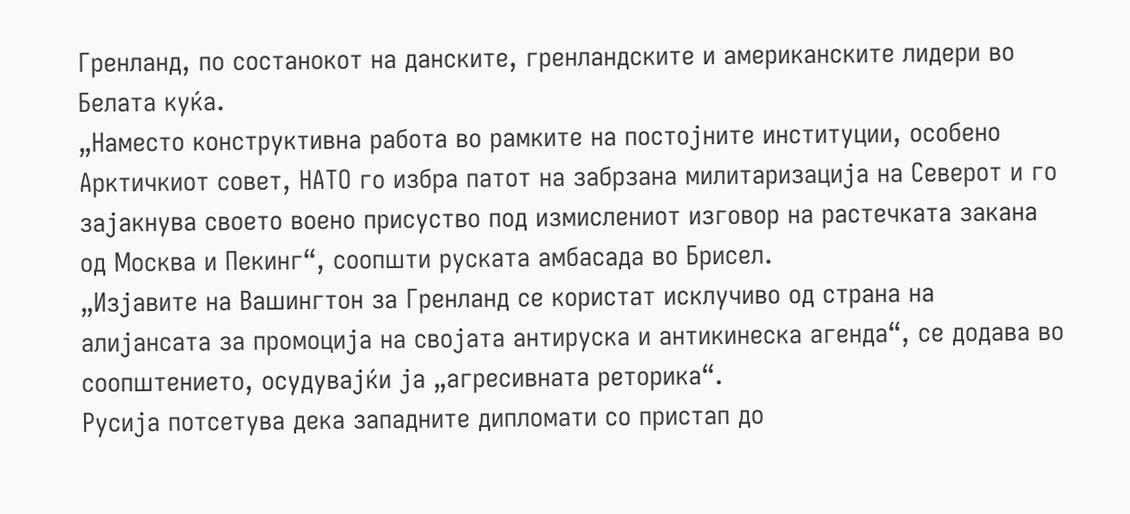Гренланд, по состанокот на данските, гренландските и американските лидери во Белата куќа.
„Наместо конструктивна работа во рамките на постојните институции, особено Арктичкиот совет, НАТО го избра патот на забрзана милитаризација на Северот и го зајакнува своето воено присуство под измислениот изговор на растечката закана од Москва и Пекинг“, соопшти руската амбасада во Брисел.
„Изјавите на Вашингтон за Гренланд се користат исклучиво од страна на алијансата за промоција на својата антируска и антикинеска агенда“, се додава во соопштението, осудувајќи ја „агресивната реторика“.
Русија потсетува дека западните дипломати со пристап до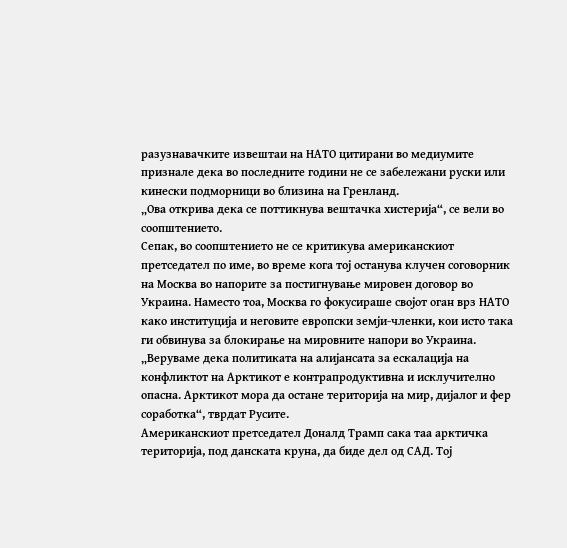разузнавачките извештаи на НАТО цитирани во медиумите признале дека во последните години не се забележани руски или кинески подморници во близина на Гренланд.
„Ова открива дека се поттикнува вештачка хистерија“, се вели во соопштението.
Сепак, во соопштението не се критикува американскиот претседател по име, во време кога тој останува клучен соговорник на Москва во напорите за постигнување мировен договор во Украина. Наместо тоа, Москва го фокусираше својот оган врз НАТО како институција и неговите европски земји-членки, кои исто така ги обвинува за блокирање на мировните напори во Украина.
„Веруваме дека политиката на алијансата за ескалација на конфликтот на Арктикот е контрапродуктивна и исклучително опасна. Арктикот мора да остане територија на мир, дијалог и фер соработка“, тврдат Русите.
Американскиот претседател Доналд Трамп сака таа арктичка територија, под данската круна, да биде дел од САД. Тој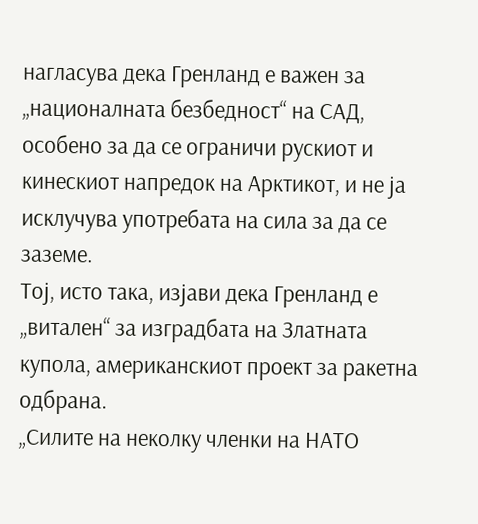нагласува дека Гренланд е важен за „националната безбедност“ на САД, особено за да се ограничи рускиот и кинескиот напредок на Арктикот, и не ја исклучува употребата на сила за да се заземе.
Тој, исто така, изјави дека Гренланд е „витален“ за изградбата на Златната купола, американскиот проект за ракетна одбрана.
„Силите на неколку членки на НАТО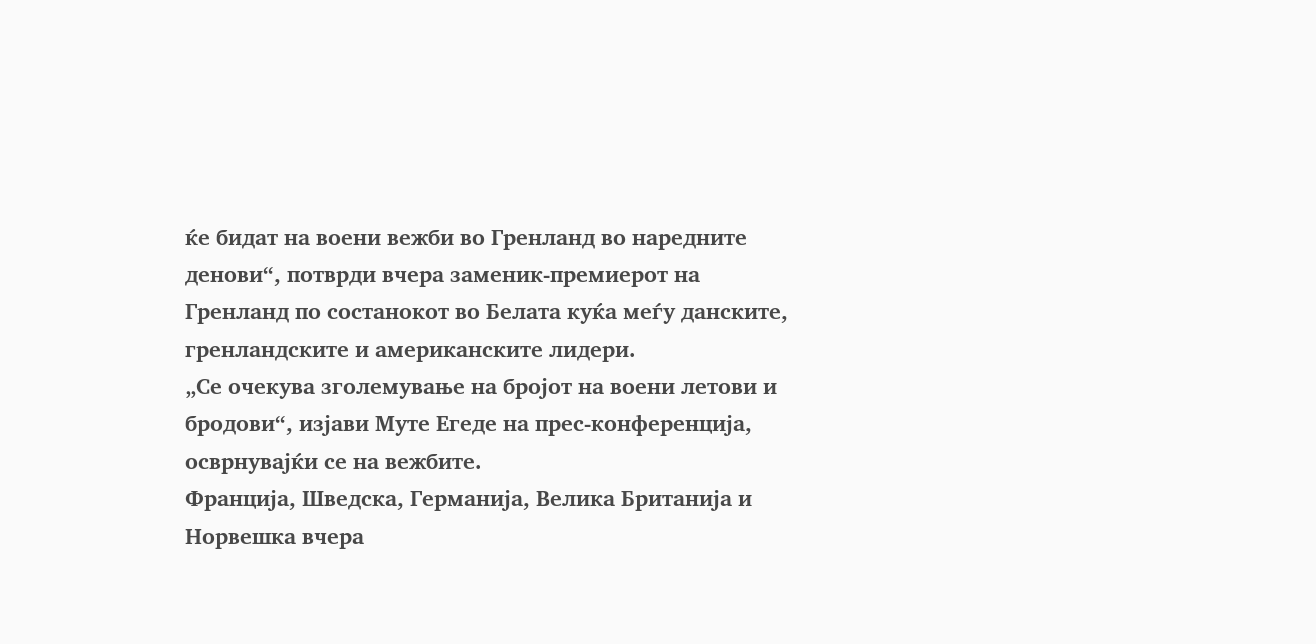ќе бидат на воени вежби во Гренланд во наредните денови“, потврди вчера заменик-премиерот на Гренланд по состанокот во Белата куќа меѓу данските, гренландските и американските лидери.
„Се очекува зголемување на бројот на воени летови и бродови“, изјави Муте Егеде на прес-конференција, осврнувајќи се на вежбите.
Франција, Шведска, Германија, Велика Британија и Норвешка вчера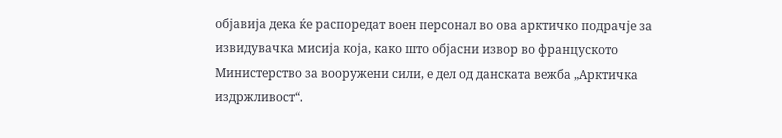објавија дека ќе распоредат воен персонал во ова арктичко подрачје за извидувачка мисија која, како што објасни извор во француското Министерство за вооружени сили, е дел од данската вежба „Арктичка издржливост“.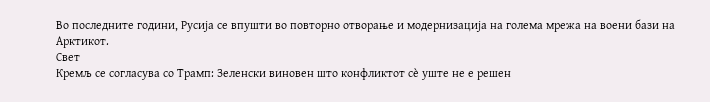Во последните години, Русија се впушти во повторно отворање и модернизација на голема мрежа на воени бази на Арктикот.
Свет
Кремљ се согласува со Трамп: Зеленски виновен што конфликтот сè уште не е решен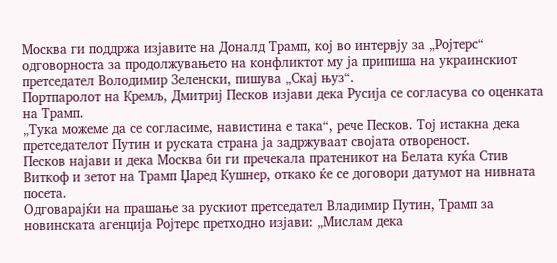Москва ги поддржа изјавите на Доналд Трамп, кој во интервју за „Ројтерс“ одговорноста за продолжувањето на конфликтот му ја припиша на украинскиот претседател Володимир Зеленски, пишува „Скај њуз“.
Портпаролот на Кремљ, Дмитриј Песков изјави дека Русија се согласува со оценката на Трамп.
„Тука можеме да се согласиме, навистина е така“, рече Песков. Тој истакна дека претседателот Путин и руската страна ја задржуваат својата отвореност.
Песков најави и дека Москва би ги пречекала пратеникот на Белата куќа Стив Виткоф и зетот на Трамп Џаред Кушнер, откако ќе се договори датумот на нивната посета.
Одговарајќи на прашање за рускиот претседател Владимир Путин, Трамп за новинската агенција Ројтерс претходно изјави: „Мислам дека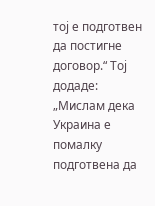тој е подготвен да постигне договор.“ Тој додаде: „Мислам дека Украина е помалку подготвена да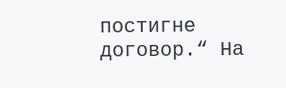постигне договор.“ На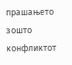прашањето зошто конфликтот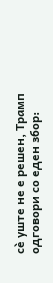сè уште не е решен, Трамп одговори со еден збор: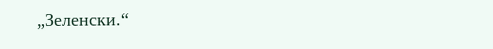„Зеленски.“